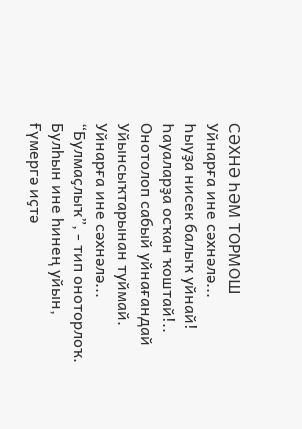СӘХНӘ ҺӘМ ТОРМОШ
Уйнарға ине сәхнәлә...
Һыуҙа нисек балыҡ уйнай!
Һауаларҙа осҡан ҡоштай!..
Онотолоп сабый уйнағандай
Уйынсыҡтарынан туймай.
Уйнарға ине сәхнәлә...
“Булмаҫлыҡ”, - тип оноторлоҡ.
Булһын ине һинең уйын,
Ғүмергә иҫтә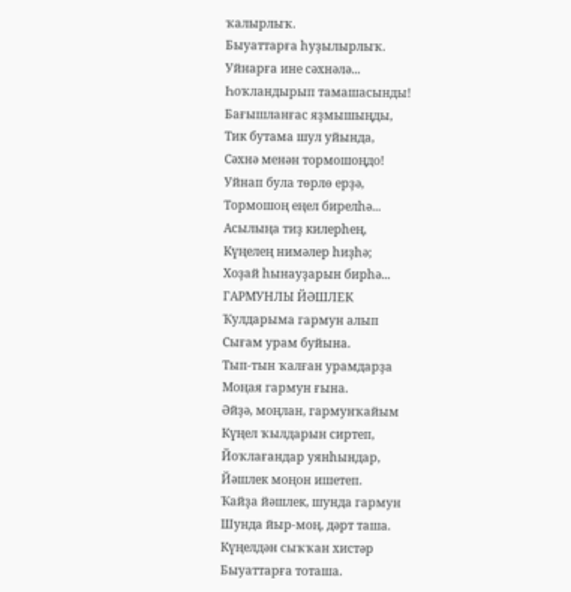ҡалырлыҡ.
Быуаттарға һуҙылырлыҡ.
Уйнарға ине сәхнәлә...
Һоҡландырып тамашасынды!
Бағышланғас яҙмышыңды,
Тик бутама шул уйында,
Сәхнә менән тормошоңдо!
Уйнап була төрлө ерҙә,
Тормошоң еңел бирелһә...
Асылыңа тиҙ килерһең,
Күңелең нимәлер һиҙһә;
Хоҙай һынауҙарын бирһә...
ГАРМУНЛЫ ЙӘШЛЕК
Ҡулдарыма гармун алып
Сығам урам буйына.
Тып-тын ҡалған урамдарҙа
Моңая гармун ғына.
Әйҙә, моңлан, гармунҡайым
Күңел ҡылдарын сиртеп,
Йоҡлағандар уянһындар,
Йәшлек моңон ишетеп.
Ҡайҙа йәшлек, шунда гармун
Шунда йыр-моң, дәрт таша.
Күңелдән сыҡҡан хистәр
Быуаттарға тоташа.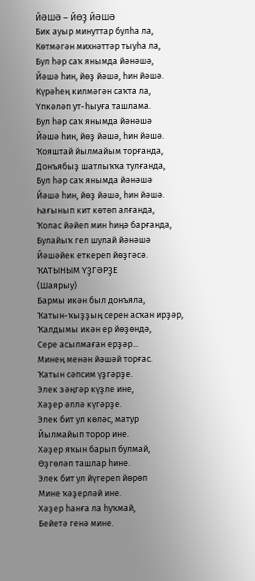ЙӘШӘ – ЙӨҘ ЙӘШӘ
Бик ауыр минуттар булһа ла,
Көтмәгән михнәттәр тыуһа ла,
Бул һәр саҡ янымда йәнәшә,
Йәшә һин, йөҙ йәшә, һин йәшә.
Күрәһең килмәгән саҡта ла,
Үпкәләп ут-һыуға ташлама.
Бул һәр саҡ янымда йәнәшә
Йәшә һин, йөҙ йәшә, һин йәшә.
Ҡояштай йылмайым торғанда,
Донъябыҙ шатлыҡҡа тулғанда,
Бул һәр саҡ янымда йәнәшә
Йәшә һин, йөҙ йәшә, һин йәшә.
Һағынып кит көтөп алғанда,
Ҡолас йәйеп мин һиңә барғанда,
Булайыҡ гел шулай йәнәшә
Йәшәйек еткереп йөҙгәсә.
ҠАТЫНЫМ ҮҘГӘРҘЕ
(Шаярыу)
Бармы икән был донъяла,
Ҡатын-ҡыҙҙың серен асҡан ирҙәр,
Ҡалдымы икән ер йөҙөндә,
Сере асылмаған ерҙәр...
Минең менән йәшәй торғас.
Ҡатын сәпсим үҙгәрҙе.
Элек зәңгәр күҙле ине,
Хәҙер әллә күгәрҙе.
Элек бит ул көләс, матур
Йылмайып торор ине.
Хәҙер яҡын барып булмай,
Өҙгөләп ташлар һине.
Элек бит ул йүгереп йөрөп
Мине ҡәҙерләй ине.
Хәҙер һанға ла һуҡмай,
Бейетә генә мине.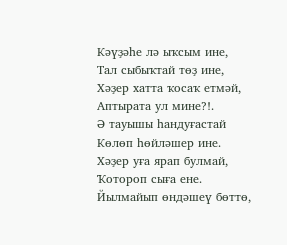Кәүҙәһе лә ыҡсым ине,
Тал сыбыҡтай төҙ ине,
Хәҙер хатта ҡосаҡ етмәй,
Аптырата ул мине?!.
Ә тауышы һандуғастай
Көлөп һөйләшер ине.
Хәҙер уға ярап булмай,
Ҡотороп сыға ене.
Йылмайып өндәшеү бөттө,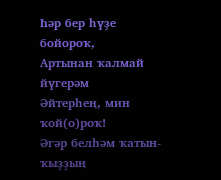Һәр бер һүҙе бойороҡ,
Артынан ҡалмай йүгерәм
Әйтерһең, мин ҡой(о)роҡ!
Әгәр белһәм ҡатын-ҡыҙҙың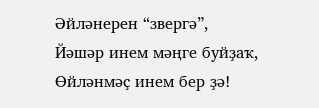Әйләнерен “звергә”,
Йәшәр инем мәңге буйҙаҡ,
Өйләнмәҫ инем бер ҙә!